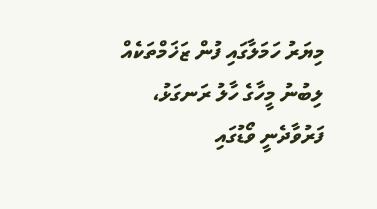މިޔަރު ހަމަލާގައި ފުން ޒަޚަމްތަކެއް ލިބުނު މީހާގެ ހާލު ރަނގަޅު، ފަރުވާދެނީ ވޯޑުގައި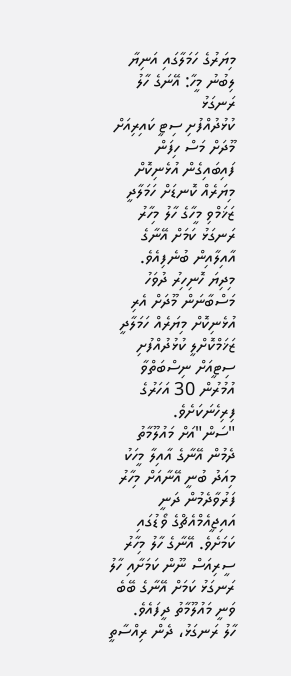މިޔަރުގެ ހަމަލާގައި އަނިޔާ ލިބުނު މީހާ: އޭނަގެ ހާލު ރަނގަޅު
ކުޅުދުއްފުށި ސިޓީ ކައިރިއަށް މޫދަށް މަސް ހިފަން ފައިބައިގެން އުޅެނިކޮށް މިޔަރެއް ކޮނޑަށް ހަމަލާދީ ޒަޚަމްވި މީހާގެ ހާލު މިހާރު ރަނގަޅު ކަމަށް އޭނާގެ އާއިލާއިން ބުނެފިއެވެ.
މިދިޔަ ހޮނިހިރު ދުވަހު މަސްބާނަން މޫދަށް އެރި އުޅެނިކޮށް މިޔަރެއް ހަމަލާދީ ޒަޚަމްކޮށްލީ ކުޅުދުއްފުށި ސިޓީއަށް ނިސްބަތްވާ އުމުރުން 30 އަހަރުގެ ފިރިހެނަކަށެވެ.
"ސަން"އަށް މައުލޫމާތު ދެމުން އޭނާގެ އާއިލާ މީހަކު މިއަދު ބުނީ އޭނާއަށް މިހާރު ފަރުވާދެމުން ދަނީ އައިޖީއެމްއެޗްގެ ވޯޑުގައި ކަމަށެވެ. އޭނާގެ ހާލު މިހާރު ސީރިއަސް ނޫން ކަމަށާއި ހާލު ރަނގަޅު ކަމަށް އޭނާގެ ބޭބެ ވަނީ މައުލޫމާތު ދީފައެވެ.
ހާލު ރަނގަޅު، ދެން ރިއްސާތީ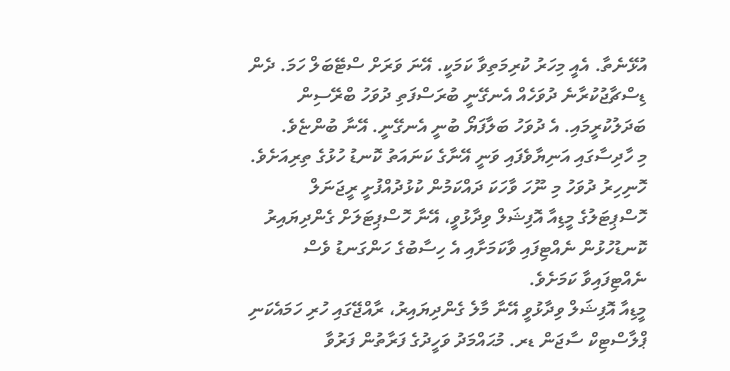އުޅޭނެތާ. އެއީ މިހަރު ކުރިމަތިވާ ކަމަކީ. އޭނަ ވަރަށް ސްޓޭބަލް ހަމަ. ދެން ޑިސްޗާޖުކުރާނެ ދުވަހެއް އެނގޭނީ ބުރަސްފަތި ދުވަހު ބްރޭސިން ބަދަލުކުރީމައި. އެ ދުވަހު ބަލާފަޔޯ ބުނީ އެނގޭނީ. އޭނާ ބުންޏެވެ.
މި ހާދިސާގައި އަނިޔާވެފައި ވަނީ އޭނާގެ ކަނައަތު ކޮނޑު ހުޅުގެ ތިރިއަށެވެ. ހޮނިހިރު ދުވަހު މި ނޫހަ ވާހަކަ ދައްކަމުން ކުޅުދުއްފުށީ ރީޖަނަލް ހޮސްޕިޓަލުގެ މީޑިއާ އޮފިޝަލް ވިދާޅުވީ، އޭނާ ހޮސްޕިޓަލަށް ގެންދިޔައިރު ކޮނޑުހުޅުން ނެއްޓިފައި ވާކަމަށާއި އެ ހިސާބުގެ ހަންގަނޑު ވެސް ނެއްޓިފައިވާ ކަމަށެވެ.
މީޑިއާ އޮފިޝަލް ވިދާޅުވީ އޭނާ މާލެ ގެންދިޔައިރު، ރާއްޖޭގައި ހުރި ހަމައެކަނި ޕްލާސްޓިކް ސާޖަން ޑރ. މުޙައްމަދު ވަހީދުގެ ފަރާތުން ފަރުވާ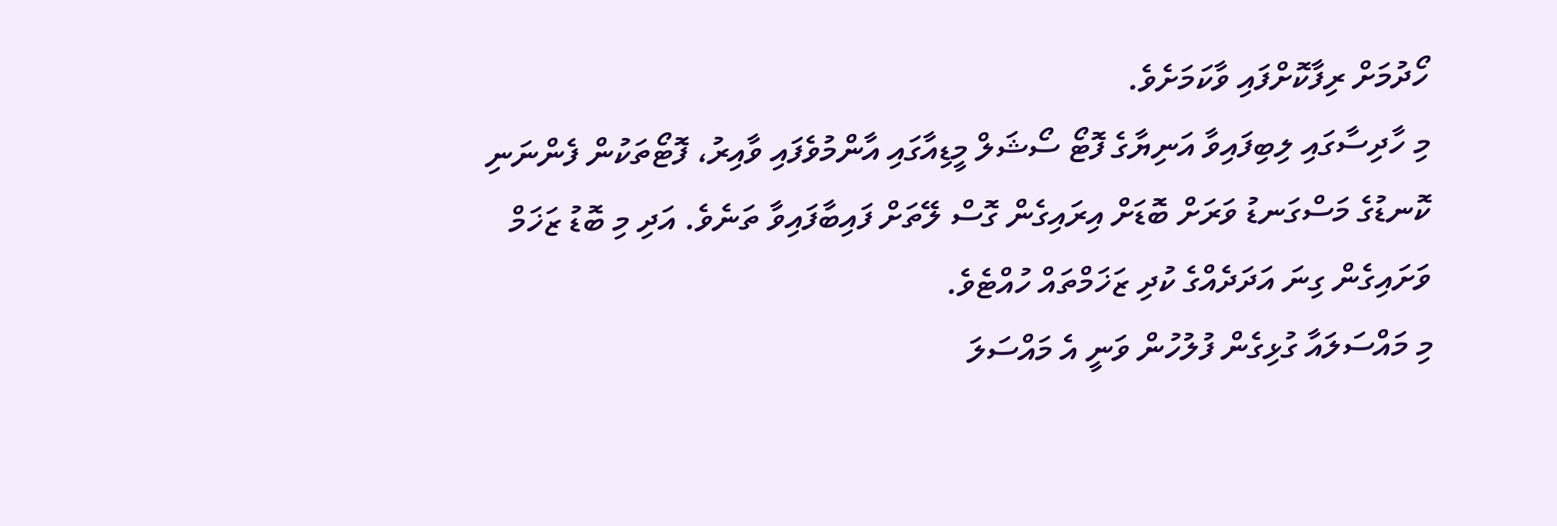ހޯދުމަށް ރިފާކޮށްފައި ވާކަމަށެވެ.
މި ހާދިސާގައި ލިބިފައިވާ އަނިޔާގެ ފޮޓޯ ސޯޝަލް މީޑިއާގައި އާންމުވެފައި ވާއިރު، ފޮޓޯތަކުން ފެންނަނި ކޮނޑުގެ މަސްގަނޑު ވަރަށް ބޮޑަށް އިރައިގެން ގޮސް ލޭތަށް ފައިބާފައިވާ ތަނެވެ. އަދި މި ބޮޑު ޒަޚަމް ވަށައިގެން ގިނަ އަދަދެއްގެ ކުދި ޒަޚަމްތައް ހުއްޓެވެ.
މި މައްސަލައާ ގުޅިގެން ފުލުހުން ވަނީ އެ މައްސަލަ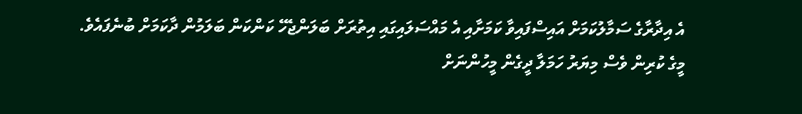އެ އިދާރާގެ ސަމާލުކަމަށް އައިސްފައިވާ ކަމަށާއި އެ މައްސަލައިގައި އިތުރަށް ބަލަންޖެހޭ ކަންކަން ބަލަމުން ދާކަމަށް ބުނެފައެވެ.
މީގެ ކުރިން ވެސް މިޔަރު ހަމަލާ ދީގެން މީހުންނަށް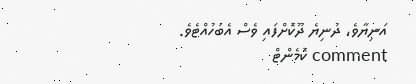އަނިޔާވެ، ދުނިޔެ ދޫކޮށްފައި ވެސް އެބަހުއްޓެވެ.
comment ކޮމެންޓް